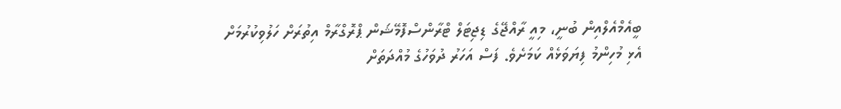ބީއެމްއެލްއިން ބުނީ، މިއީ ރާއްޖޭގެ ޑިޖިޓަލް ޓްރާންސްފޮމޭޝަން ޕްރޮގްރާމް އިތުރަށް ހަލުވިކުރުމަށް އެޅި މުހިންމު ފިޔަވަޅެއް ކަމަށެވެ. ފަސް އަހަރު ދުވަހުގެ މުއްދަތަށް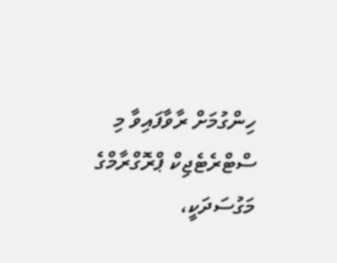ހިންގުމަށް ރާވާފައިވާ މި ސްޓްރެޓެޖިކް ޕްރޮގްރާމްގެ މަގުސަދަކީ،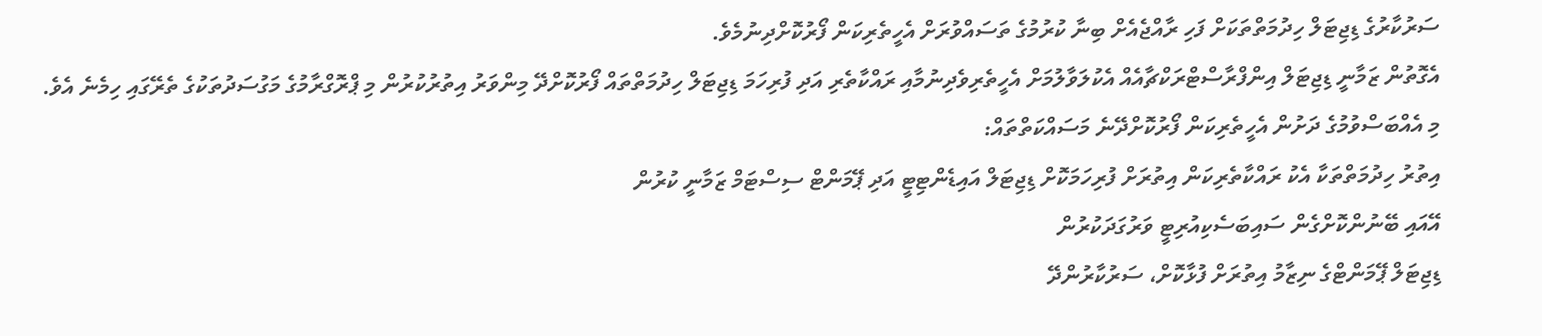ސަރުކާރުގެ ޑިޖިޓަލް ހިދުމަތްތަކަށް ފަހި ރާއްޖެއެށް ބިނާ ކުރުމުގެ ތަސައްވުރަށް އެހީތެރިކަން ފޯރުކޮށްދިނުމެވެ.
އެގޮތުން ޒަމާނީ ޑިޖިޓަލް އިންފްރާސްޓްރަކްޗާއެއް އެކުލަވާލުމަށް އެހީތެރިވެދިނުމާއި ރައްކާތެރި އަދި ފުރިހަމަ ޑިޖިޓަލް ހިދުމަތްތައް ފޯރުކޮށްދޭ މިންވަރު އިތުރުކުރުން މި ޕްރޮގްރާމުގެ މަގުސަދުތަކުގެ ތެރޭގައި ހިމެނެ އެވެ.
މި އެއްބަސްވުމުގެ ދަށުން އެހީތެރިކަން ފޯރުކޮށްދޭނެ މަސައްކަތްތައް:
އިތުރު ހިދުމަތްތަކާ އެކު ރައްކާތެރިކަން އިތުރަށް ފުރިހަމަކޮށް ޑިޖިޓަލް އައިޑެންޓިޓީ އަދި ޕޭމަންޓް ސިސްޓަމް ޒަމާނީ ކުރުން
އޭއައި ބޭނުންކޮށްގެން ސައިބަސެކިއުރިޓީ ވަރުގަދަކުރުން
ޑިޖިޓަލް ޕޭމަންޓްގެ ނިޒާމު އިތުރަށް ފުޅާކޮށް، ސަރުކާރުންދޭ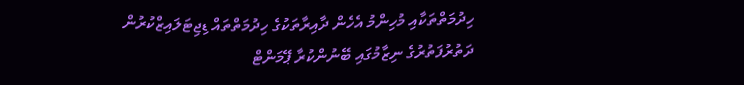ހިދުމަތްތަކާއި މުހިންމު އެހެން ދާއިރާތަކުގެ ހިދުމަތްތައް ޑިޖިޓަލައިޒްކުރުން
ދަތުރުފަތުރުގެ ނިޒާމުގައި ބޭނުންކުރާ ޕޭމަންޓް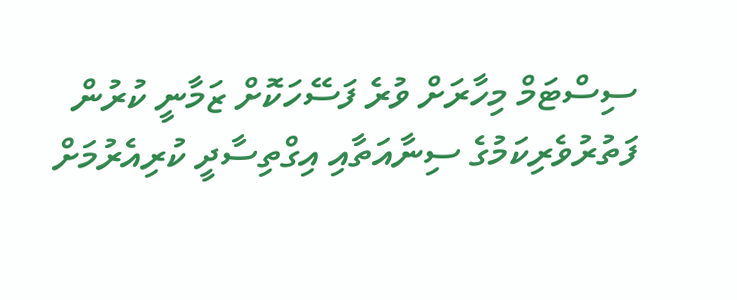ސިސްޓަމް މިހާރަށް ވުރެ ފަސޭހަކޮށް ޒަމާނީ ކުރުން
ފަތުރުވެރިކަމުގެ ސިނާއަތާއި އިގްތިސާދީ ކުރިއެރުމަށް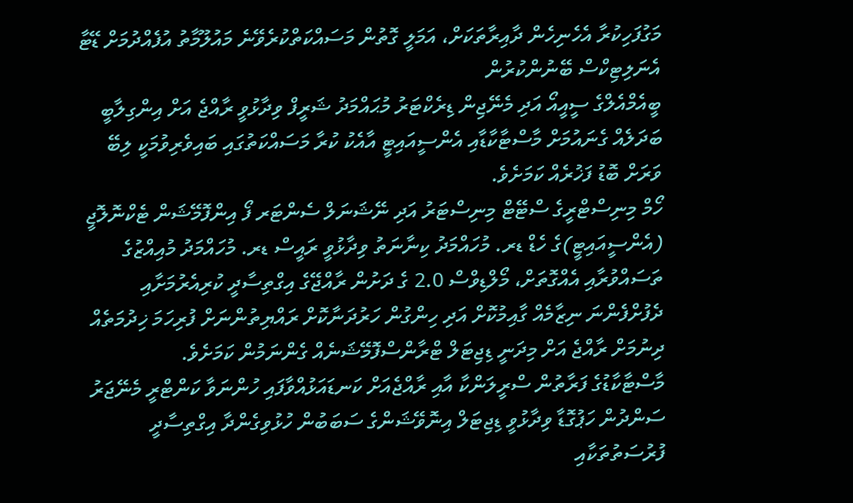މަގުފަހިކުރާ އެހެނިހެން ދާއިރާތަކަށް، އަމަލީ ގޮތުން މަސައްކަތްކުރެވޭނެ މައުލޫމާތު އުފެއްދުމަށް ޑޭޓާ އެނަލިޓިކްސް ބޭނުންކުރުން
ބީއެމްއެލްގެ ސީއީއޯ އަދި މެނޭޖިން ޑިރެކްޓަރު މުޙައްމަދު ޝަރީފް ވިދާޅުވީ ރާއްޖެ އަށް އިންގިލާބީ ބަދަލެއް ގެނައުމަށް މާސްޓާކާޑާއި އެންސީއައިޓީ އާއެކު ކުރާ މަސައްކަތުގައި ބައިވެރިވުމަކީ ލިބޭ ވަރަށް ބޮޑު ފަޚުރެއް ކަމަށެވެ.
ހޯމް މިނިސްޓްރީގެ ސްޓޭޓް މިނިސްޓަރު އަދި ނޭޝަނަލް ސެންޓަރ ފޯ އިންފޮމޭޝަން ޓެކްނޮލޮޖީ (އެންސީއައިޓީ)ގެ ހެޑް ޑރ. މުހައްމަދު ކިނާނަތު ވިދާޅުވީ ރައީސް ޑރ. މުހައްމަދު މުއިއްޒުގެ ތަސައްވުރާއި އެއްގޮތަށް، މޯލްޑިވްސް 2.0 ގެ ދަށުން ރާއްޖޭގެ އިގްތިސާދީ ކުރިއެރުމަށާއި ދެފުށްފެންނަ ނިޒާމެއް ގާއިމުކޮށް އަދި ހިންގުން ހަރުދަނާކޮށް ރައްޔިތުންނަށް ފުރިހަމަ ޚިދުމަތެއް ދިނުމަށް ރާއްޖެ އަށް މިދަނީ ޑިޖިޓަލް ޓްރާންސްފޮމޭޝަނެއް ގެންނަމުން ކަމަށެވެ.
މާސްޓާކާޑުގެ ފަރާތުން ސްރީލަންކާ އާއި ރާއްޖެއަށް ކަނޑައަޅުއްވާފައި ހުންނަވާ ކަންޓްރީ މެނޭޖަރު ސަންދުން ހަޕުގޮޑާ ވިދާޅުވީ ޑިޖިޓަލް އިނޮވޭޝަންގެ ސަބަބުން ހުޅުވިގެންދާ އިގްތިސާދީ ފުރުސަތުތަކާއި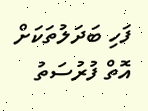ފަހި ބަދަލުތަކަށް އޮތް ފުރުސަތު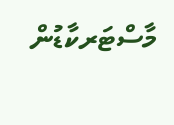މާސްޓަރކާޑުން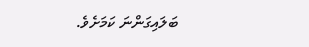ބަލައިގަންނަ ކަމަށެވެ.